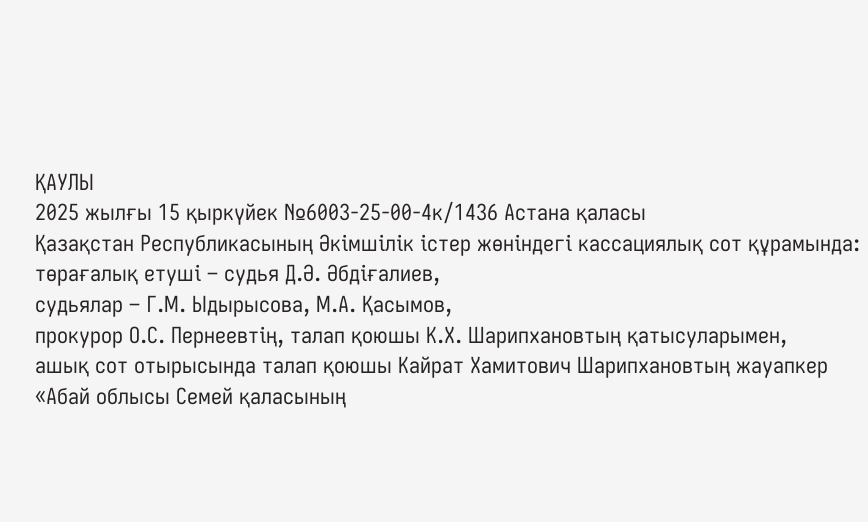ҚАУЛЫ
2025 жылғы 15 қыркүйек №6003-25-00-4к/1436 Астана қаласы
Қазақстан Республикасының Әкімшілік істер жөніндегі кассациялық сот құрамында:
төрағалық етуші – судья Д.Ә. Әбдіғалиев,
судьялар – Г.М. Ыдырысова, М.А. Қасымов,
прокурор О.С. Пернеевтің, талап қоюшы К.Х. Шарипхановтың қатысуларымен,
ашық сот отырысында талап қоюшы Кайрат Хамитович Шарипхановтың жауапкер «Абай облысы Семей қаласының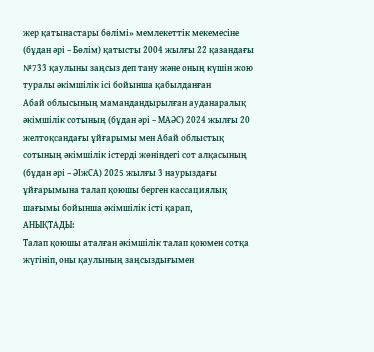жер қатынастары бөлімі» мемлекеттік мекемесіне (бұдан әрі – Бөлім) қатысты 2004 жылғы 22 қазандағы №733 қаулыны заңсыз деп тану және оның күшін жою туралы әкімшілік ісі бойынша қабылданған
Абай облысының мамандандырылған ауданаралық әкімшілік сотының (бұдан әрі – МАӘС) 2024 жылғы 20 желтоқсандағы ұйғарымы мен Абай облыстық сотының әкімшілік істерді жөніндегі сот алқасының (бұдан әрі – ӘІжСА) 2025 жылғы 3 наурыздағы ұйғарымына талап қоюшы берген кассациялық шағымы бойынша әкімшілік істі қарап,
АНЫҚТАДЫ:
Талап қоюшы аталған әкімшілік талап қоюмен сотқа жүгініп, оны қаулының заңсыздығымен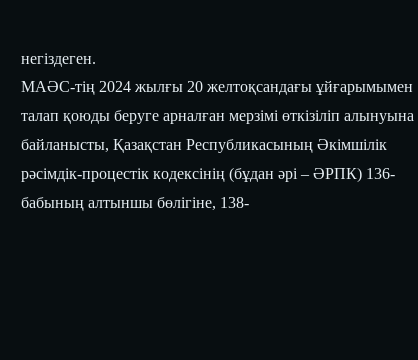негіздеген.
МАӘС-тің 2024 жылғы 20 желтоқсандағы ұйғарымымен талап қоюды беруге арналған мерзімі өткізіліп алынуына байланысты, Қазақстан Республикасының Әкімшілік рәсімдік-процестік кодексінің (бұдан әрі – ӘРПК) 136-бабының алтыншы бөлігіне, 138-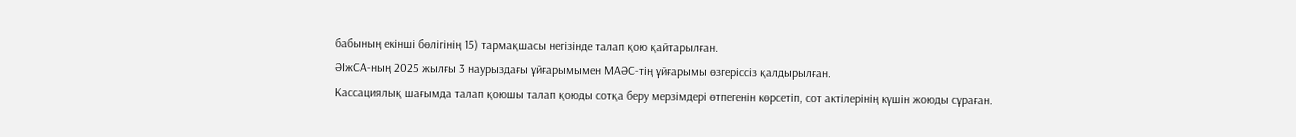бабының екінші бөлігінің 15) тармақшасы негізінде талап қою қайтарылған.
ӘІжСА-ның 2025 жылғы 3 наурыздағы ұйғарымымен МАӘС-тің ұйғарымы өзгеріссіз қалдырылған.
Кассациялық шағымда талап қоюшы талап қоюды сотқа беру мерзімдері өтпегенін көрсетіп, сот актілерінің күшін жоюды сұраған.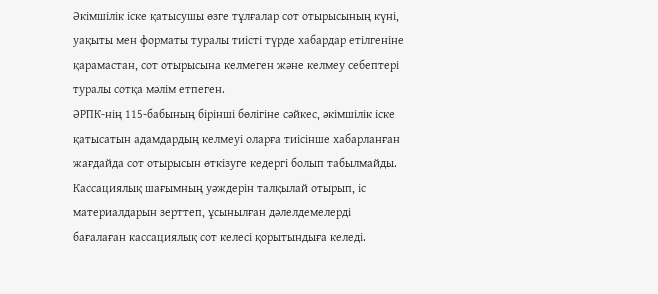Әкімшілік іске қатысушы өзге тұлғалар сот отырысының күні, уақыты мен форматы туралы тиісті түрде хабардар етілгеніне қарамастан, сот отырысына келмеген және келмеу себептері туралы сотқа мәлім етпеген.
ӘРПК-нің 115-бабының бірінші бөлігіне сәйкес, әкімшілік іске қатысатын адамдардың келмеуі оларға тиісінше хабарланған жағдайда сот отырысын өткізуге кедергі болып табылмайды.
Кассациялық шағымның уәждерін талқылай отырып, іс материалдарын зерттеп, ұсынылған дәлелдемелерді бағалаған кассациялық сот келесі қорытындыға келеді.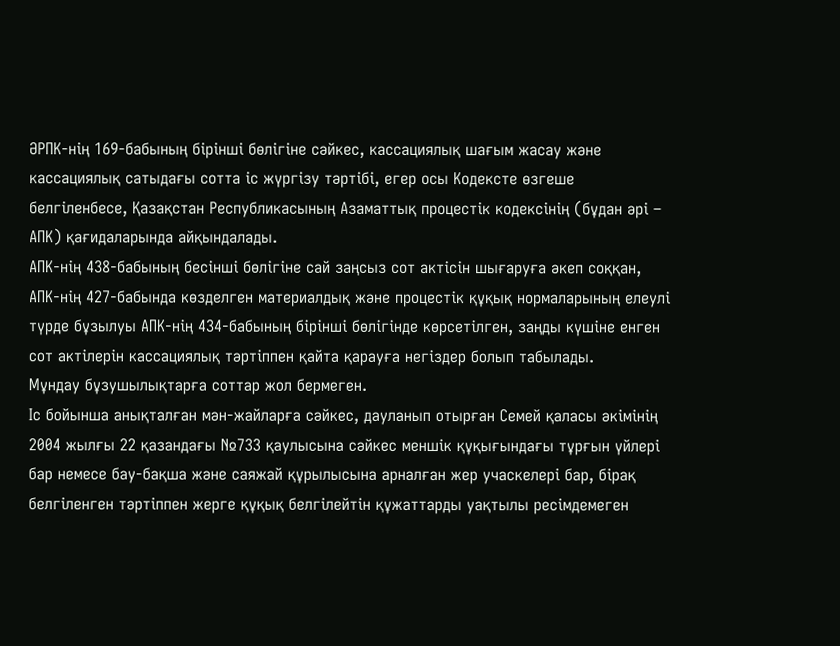ӘРПК-нің 169-бабының бірінші бөлігіне сәйкес, кассациялық шағым жасау және кассациялық сатыдағы сотта іс жүргізу тәртібі, егер осы Кодексте өзгеше белгіленбесе, Қазақстан Республикасының Азаматтық процестік кодексінің (бұдан әрі – АПК) қағидаларында айқындалады.
АПК-нің 438-бабының бесінші бөлігіне сай заңсыз сот актiсiн шығаруға әкеп соққан, АПК-нің 427-бабында көзделген материалдық және процестік құқық нормаларының елеулi түрде бұзылуы АПК-нің 434-бабының бірінші бөлігінде көрсетілген, заңды күшіне енген сот актілерін кассациялық тәртіппен қайта қарауға негiздер болып табылады.
Мұндау бұзушылықтарға соттар жол бермеген.
Іс бойынша анықталған мән-жайларға сәйкес, дауланып отырған Семей қаласы әкімінің 2004 жылғы 22 қазандағы №733 қаулысына сәйкес меншік құқығындағы тұрғын үйлері бар немесе бау-бақша және саяжай құрылысына арналған жер учаскелері бар, бірақ белгіленген тәртіппен жерге құқық белгілейтін құжаттарды уақтылы ресімдемеген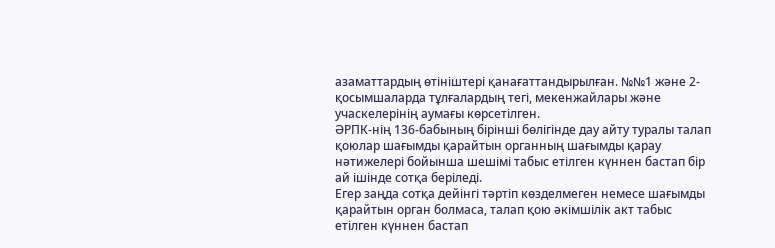азаматтардың өтініштері қанағаттандырылған. №№1 және 2-қосымшаларда тұлғалардың тегі, мекенжайлары және учаскелерінің аумағы көрсетілген.
ӘРПК-нің 136-бабының бірінші бөлігінде дау айту туралы талап қоюлар шағымды қарайтын органның шағымды қарау нәтижелері бойынша шешімі табыс етілген күннен бастап бір ай ішінде сотқа беріледі.
Егер заңда сотқа дейінгі тәртіп көзделмеген немесе шағымды қарайтын орган болмаса, талап қою әкімшілік акт табыс етілген күннен бастап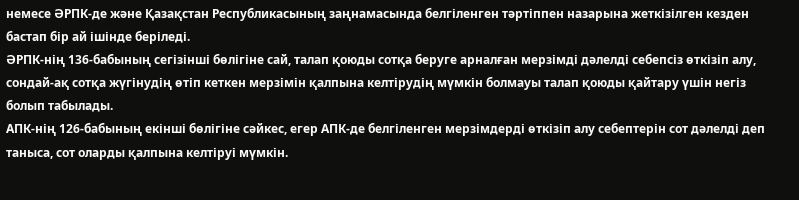немесе ӘРПК-де және Қазақстан Республикасының заңнамасында белгіленген тәртіппен назарына жеткізілген кезден бастап бір ай ішінде беріледі.
ӘРПК-нің 136-бабының сегізінші бөлігіне сай, талап қоюды сотқа беруге арналған мерзімді дәлелді себепсіз өткізіп алу, сондай-ақ сотқа жүгінудің өтіп кеткен мерзімін қалпына келтірудің мүмкін болмауы талап қоюды қайтару үшін негіз болып табылады.
АПК-нің 126-бабының екінші бөлігіне сәйкес, егер АПК-де белгіленген мерзімдерді өткізіп алу себептерін сот дәлелді деп таныса, сот оларды қалпына келтіруі мүмкін.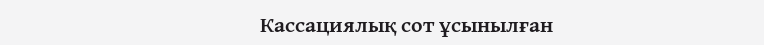Кассациялық сот ұсынылған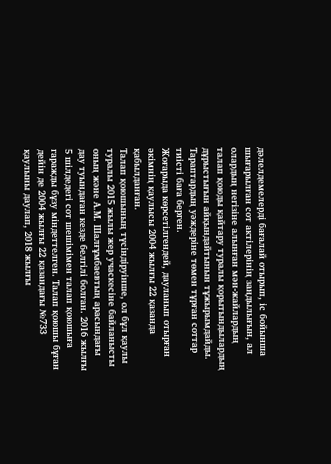дәлелдемелерді бағалай отырып, іс бойынша шығарылған сот актілерінің заңдылығын, ал олардың негізіне алынған мән-жайлардың талап қоюды қайтару туралы қорытындылардың дұрыстығын айқындайтынын тұжырымдайды. Тараптардың уәждеріне төмен тұрған соттар тиісті баға берген.
Жоғарыда көрсетілгендей, дауланып отырған әкімнің қаулысы 2004 жылғы 22 қазанда қабылданған.
Талап қоюшының түсіндіруінше, ол бұл қаулы туралы 2015 жылы жер учаскесіне байланысты оның және А.М. Шалғұмбаевтың арасындағы дау туындаған кезде белгілі болған. 2016 жылғы 5 шілдедегі сот шешімімен талап қоюшыға гаражды бұзу міндеттелген. Талап қоюшы бұған дейін де 2004 жылғы 22 қазандағы №733 қаулыны даулап, 2018 жылғы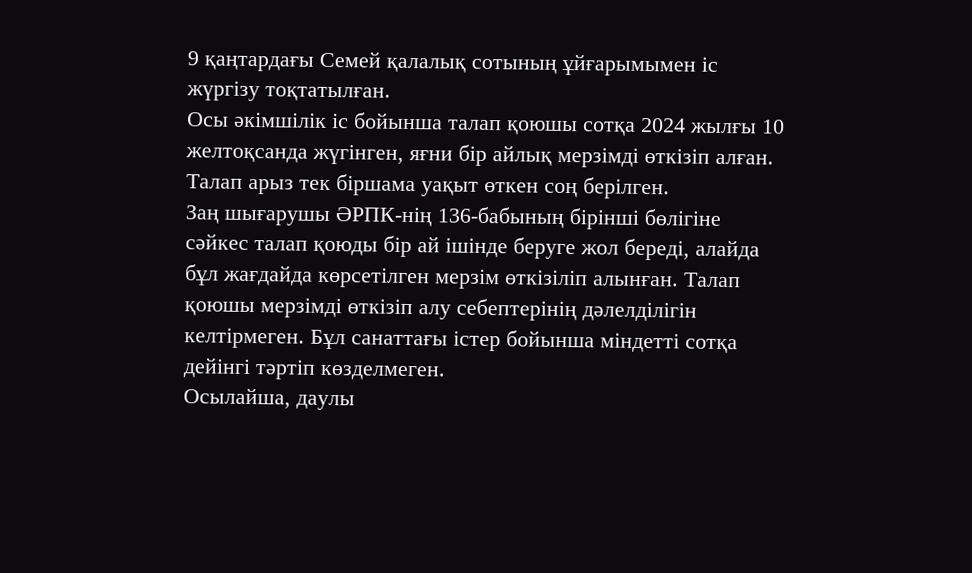9 қаңтардағы Семей қалалық сотының ұйғарымымен іс жүргізу тоқтатылған.
Осы әкімшілік іс бойынша талап қоюшы сотқа 2024 жылғы 10 желтоқсанда жүгінген, яғни бір айлық мерзімді өткізіп алған. Талап арыз тек біршама уақыт өткен соң берілген.
Заң шығарушы ӘРПК-нің 136-бабының бірінші бөлігіне сәйкес талап қоюды бір ай ішінде беруге жол береді, алайда бұл жағдайда көрсетілген мерзім өткізіліп алынған. Талап қоюшы мерзімді өткізіп алу себептерінің дәлелділігін келтірмеген. Бұл санаттағы істер бойынша міндетті сотқа дейінгі тәртіп көзделмеген.
Осылайша, даулы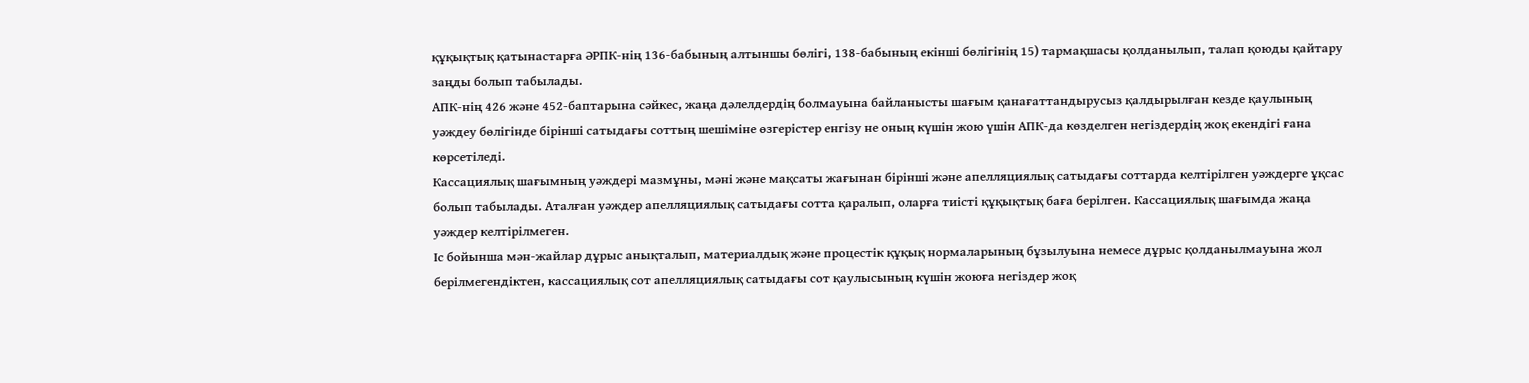құқықтық қатынастарға ӘРПК-нің 136-бабының алтыншы бөлігі, 138-бабының екінші бөлігінің 15) тармақшасы қолданылып, талап қоюды қайтару заңды болып табылады.
АПК-нің 426 және 452-баптарына сәйкес, жаңа дәлелдердің болмауына байланысты шағым қанағаттандырусыз қалдырылған кезде қаулының уәждеу бөлігінде бірінші сатыдағы соттың шешіміне өзгерістер енгізу не оның күшін жою үшін АПК-да көзделген негіздердің жоқ екендігі ғана көрсетіледі.
Кассациялық шағымның уәждері мазмұны, мәні және мақсаты жағынан бірінші және апелляциялық сатыдағы соттарда келтірілген уәждерге ұқсас болып табылады. Аталған уәждер апелляциялық сатыдағы сотта қаралып, оларға тиісті құқықтық баға берілген. Кассациялық шағымда жаңа уәждер келтірілмеген.
Іс бойынша мән-жайлар дұрыс анықталып, материалдық және процестік құқық нормаларының бұзылуына немесе дұрыс қолданылмауына жол берілмегендіктен, кассациялық сот апелляциялық сатыдағы сот қаулысының күшін жоюға негіздер жоқ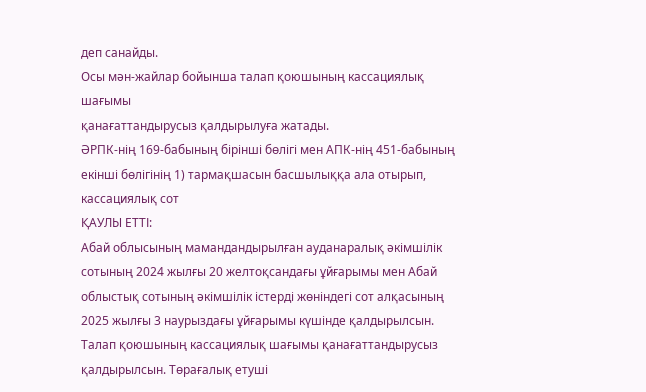деп санайды.
Осы мән-жайлар бойынша талап қоюшының кассациялық шағымы
қанағаттандырусыз қалдырылуға жатады.
ӘРПК-нің 169-бабының бірінші бөлігі мен АПК-нің 451-бабының екінші бөлігінің 1) тармақшасын басшылыққа ала отырып, кассациялық сот
ҚАУЛЫ ЕТТІ:
Абай облысының мамандандырылған ауданаралық әкімшілік сотының 2024 жылғы 20 желтоқсандағы ұйғарымы мен Абай облыстық сотының әкімшілік істерді жөніндегі сот алқасының 2025 жылғы 3 наурыздағы ұйғарымы күшінде қалдырылсын.
Талап қоюшының кассациялық шағымы қанағаттандырусыз қалдырылсын. Төрағалық етуші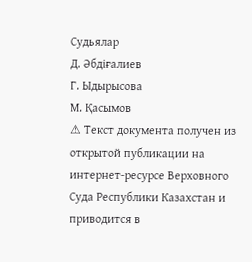Судьялар
Д. Әбдіғалиев
Г. Ыдырысова
М. Қасымов
⚠ Текст документа получен из открытой публикации на интернет-ресурсе Верховного Суда Республики Казахстан и приводится в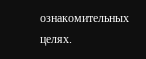ознакомительных целях.